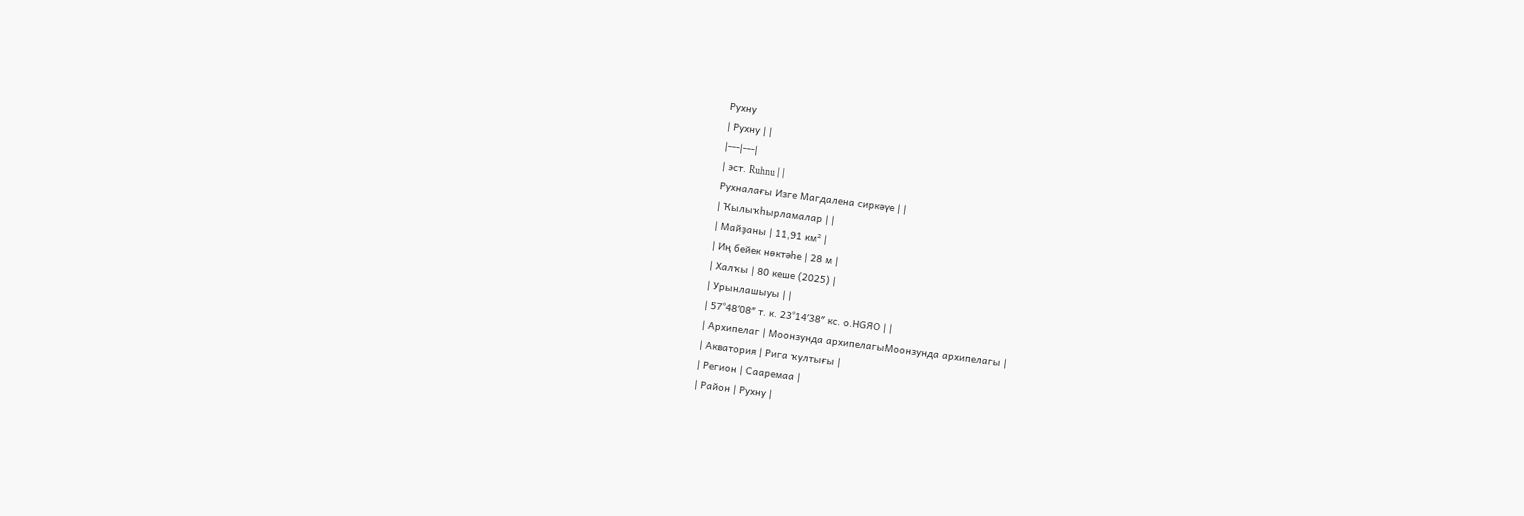Рухну
| Рухну | |
|---|---|
| эст. Ruhnu | |
Рухналағы Изге Магдалена сиркәүе | |
| Ҡылыҡһырламалар | |
| Майҙаны | 11,91 км² |
| Иң бейек нөктәһе | 28 м |
| Халҡы | 80 кеше (2025) |
| Урынлашыуы | |
| 57°48′08″ т. к. 23°14′38″ кс. о.HGЯO | |
| Архипелаг | Моонзунда архипелагыМоонзунда архипелагы |
| Акватория | Рига ҡултығы |
| Регион | Сааремаа |
| Район | Рухну |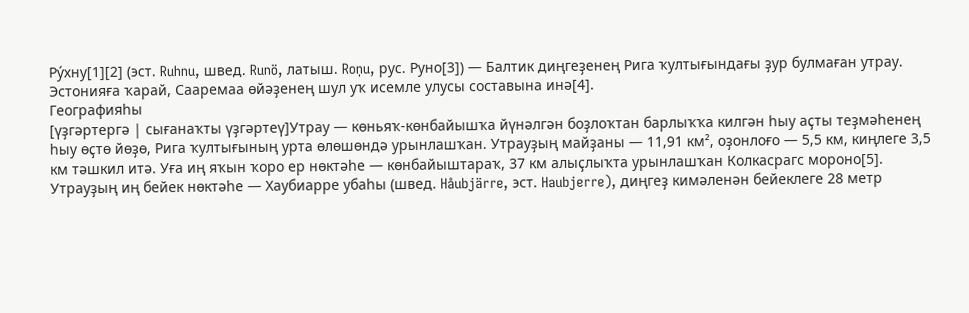Ру́хну[1][2] (эст. Ruhnu, швед. Runö, латыш. Roņu, рус. Руно[3]) — Балтик диңгеҙенең Рига ҡултығындағы ҙур булмаған утрау. Эстонияға ҡарай, Сааремаа өйәҙенең шул уҡ исемле улусы составына инә[4].
Географияһы
[үҙгәртергә | сығанаҡты үҙгәртеү]Утрау — көньяҡ-көнбайышҡа йүнәлгән боҙлоҡтан барлыҡҡа килгән һыу аҫты теҙмәһенең һыу өҫтө йөҙө, Рига ҡултығының урта өлөшөндә урынлашҡан. Утрауҙың майҙаны — 11,91 км², оҙонлоғо — 5,5 км, киңлеге 3,5 км тәшкил итә. Уға иң яҡын ҡоро ер нөктәһе — көнбайыштараҡ, 37 км алыҫлыҡта урынлашҡан Колкасрагс мороно[5].
Утрауҙың иң бейек нөктәһе — Хаубиарре убаһы (швед. Håubjärre, эст. Haubjerre), диңгеҙ кимәленән бейеклеге 28 метр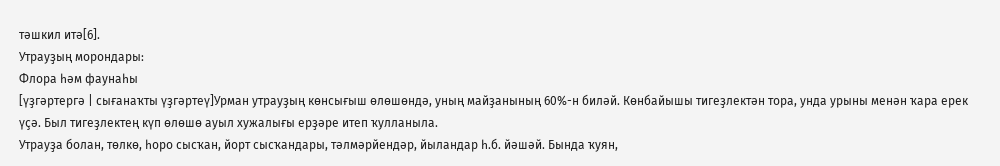тәшкил итә[6].
Утрауҙың морондары:
Флора һәм фаунаһы
[үҙгәртергә | сығанаҡты үҙгәртеү]Урман утрауҙың көнсығыш өлөшөндә, уның майҙанының 60%-н биләй. Көнбайышы тигеҙлектән тора, унда урыны менән ҡара ерек үҫә. Был тигеҙлектең күп өлөшө ауыл хужалығы ерҙәре итеп ҡулланыла.
Утрауҙа болан, төлкө, һоро сысҡан, йорт сысҡандары, тәлмәрйендәр, йыландар һ.б. йәшәй. Бында ҡуян,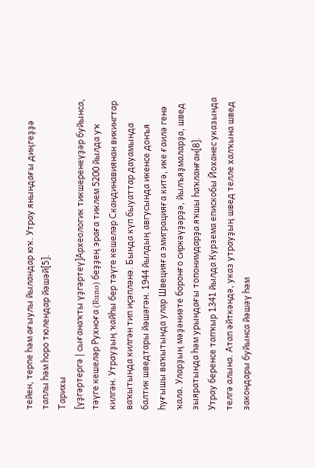тейен, терпе һәм ағыулы йыландар юҡ. Утрау янындағы диңгеҙҙә таплы һәм һоро тюлендар йәшәй[5].
Тарихы
[үҙгәртергә | сығанаҡты үҙгәртеү]Археологик тикшеренеүҙәр буйынса, тәүге кешеләр Рухноға (Runo) беҙҙең эраға тиклем 5200 йылда уҡ килгән. Утрауҙың ҡайһы бер тәүге кешеләр Скандинавиянан викингтар ваҡытында килгән тип иҫәпләнә. Бында күп быуаттар дауамында балтик шведтары йәшәгән. 1944 йылдың авгусында икенсе донъя һуғышы ваҡытында улар Швецияға эмиграцияға китә, ике ғаилә генә ҡала. Уларҙың мәҙәниәте боронғо сиркәүҙәрҙә, йылъяҙмаларҙа, швед зыяратында һәм урындағы топонимдарҙа яҡшы һаҡланған[8].
Утрау беренсе тапҡыр 1341 йылда Курзема епискобы Йоханес указында телгә алына. Атап әйткәндә, указ утрауҙың швед телле халҡына швед закондары буйынса йәшәү һәм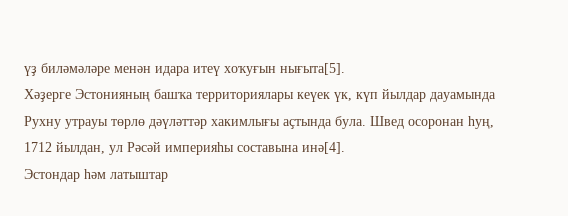үҙ биләмәләре менән идара итеү хоҡуғын нығыта[5].
Хәҙерге Эстонияның башҡа территориялары кеүек үк, күп йылдар дауамында Рухну утрауы төрлө дәүләттәр хакимлығы аҫтында була. Швед осоронан һуң, 1712 йылдан, ул Рәсәй империяһы составына инә[4].
Эстондар һәм латыштар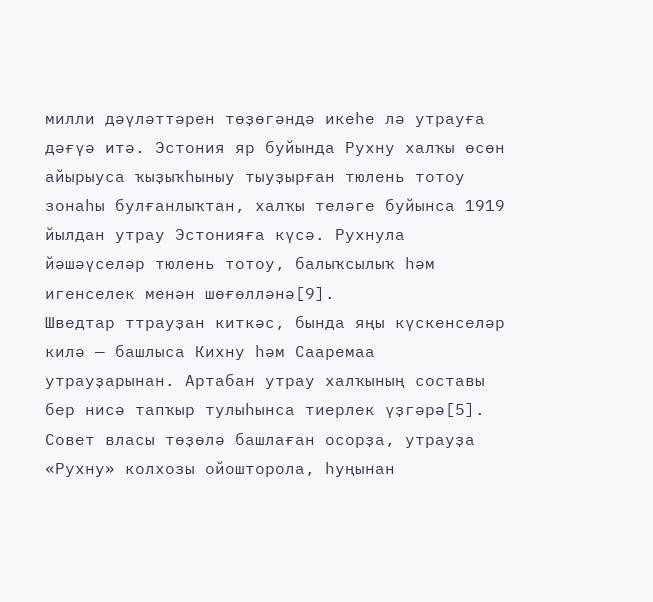милли дәүләттәрен төҙөгәндә икеһе лә утрауға дәғүә итә. Эстония яр буйында Рухну халҡы өсөн айырыуса ҡыҙыҡһыныу тыуҙырған тюлень тотоу зонаһы булғанлыҡтан, халҡы теләге буйынса 1919 йылдан утрау Эстонияға күсә. Рухнула йәшәүселәр тюлень тотоу, балыҡсылыҡ һәм игенселек менән шөғөлләнә[9].
Шведтар ттрауҙан киткәс, бында яңы күскенселәр килә — башлыса Кихну һәм Сааремаа утрауҙарынан. Артабан утрау халҡының составы бер нисә тапҡыр тулыһынса тиерлек үҙгәрә[5].
Совет власы төҙөлә башлаған осорҙа, утрауҙа «Рухну» колхозы ойошторола, һуңынан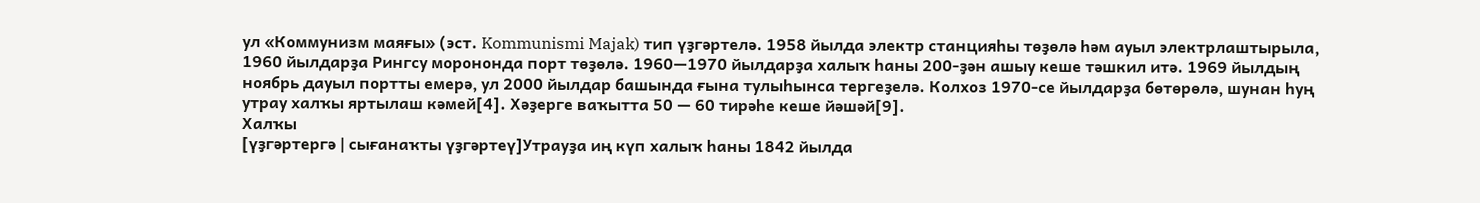ул «Коммунизм маяғы» (эст. Kommunismi Majak) тип үҙгәртелә. 1958 йылда электр станцияһы төҙөлә һәм ауыл электрлаштырыла, 1960 йылдарҙа Рингсу морононда порт төҙөлә. 1960—1970 йылдарҙа халыҡ һаны 200-ҙән ашыу кеше тәшкил итә. 1969 йылдың ноябрь дауыл портты емерә, ул 2000 йылдар башында ғына тулыһынса тергеҙелә. Колхоз 1970-се йылдарҙа бөтөрөлә, шунан һуң утрау халҡы яртылаш кәмей[4]. Хәҙерге ваҡытта 50 — 60 тирәһе кеше йәшәй[9].
Халҡы
[үҙгәртергә | сығанаҡты үҙгәртеү]Утрауҙа иң күп халыҡ һаны 1842 йылда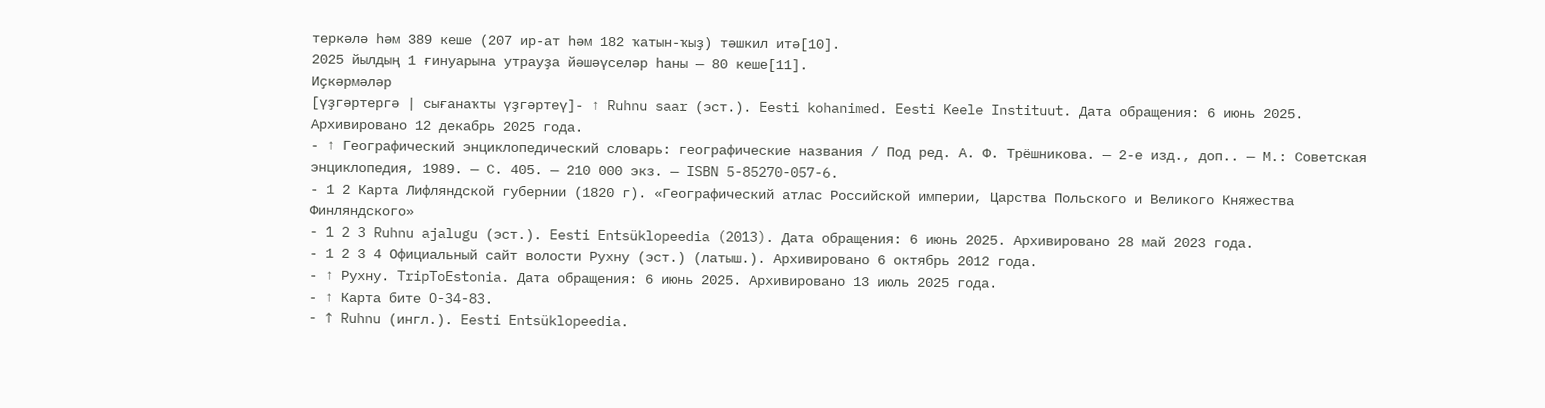теркәлә һәм 389 кеше (207 ир-ат һәм 182 ҡатын-ҡыҙ) тәшкил итә[10].
2025 йылдың 1 ғинуарына утрауҙа йәшәүселәр һаны — 80 кеше[11].
Иҫкәрмәләр
[үҙгәртергә | сығанаҡты үҙгәртеү]- ↑ Ruhnu saar (эст.). Eesti kohanimed. Eesti Keele Instituut. Дата обращения: 6 июнь 2025. Архивировано 12 декабрь 2025 года.
- ↑ Географический энциклопедический словарь: географические названия / Под ред. А. Ф. Трёшникова. — 2-е изд., доп.. — М.: Советская энциклопедия, 1989. — С. 405. — 210 000 экз. — ISBN 5-85270-057-6.
- 1 2 Карта Лифляндской губернии (1820 г). «Географический атлас Российской империи, Царства Польского и Великого Княжества Финляндского»
- 1 2 3 Ruhnu ajalugu (эст.). Eesti Entsüklopeedia (2013). Дата обращения: 6 июнь 2025. Архивировано 28 май 2023 года.
- 1 2 3 4 Официальный сайт волости Рухну (эст.) (латыш.). Архивировано 6 октябрь 2012 года.
- ↑ Рухну. TripToEstonia. Дата обращения: 6 июнь 2025. Архивировано 13 июль 2025 года.
- ↑ Карта бите O-34-83.
- ↑ Ruhnu (ингл.). Eesti Entsüklopeedia.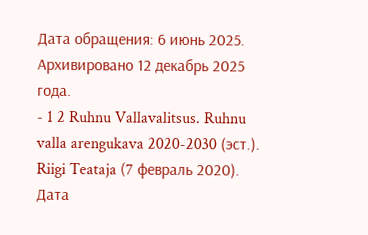Дата обращения: 6 июнь 2025. Архивировано 12 декабрь 2025 года.
- 1 2 Ruhnu Vallavalitsus. Ruhnu valla arengukava 2020-2030 (эст.). Riigi Teataja (7 февраль 2020). Дата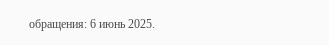обращения: 6 июнь 2025.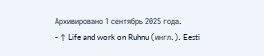Архивировано 1 сентябрь 2025 года.
- ↑ Life and work on Ruhnu (ингл.). Eesti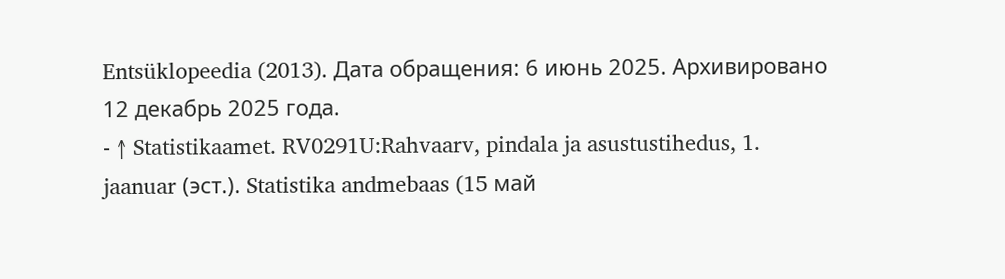Entsüklopeedia (2013). Дата обращения: 6 июнь 2025. Архивировано 12 декабрь 2025 года.
- ↑ Statistikaamet. RV0291U:Rahvaarv, pindala ja asustustihedus, 1. jaanuar (эст.). Statistika andmebaas (15 май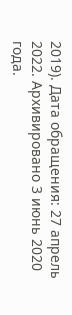2019). Дата обращения: 27 апрель 2022. Архивировано 3 июнь 2020 года.